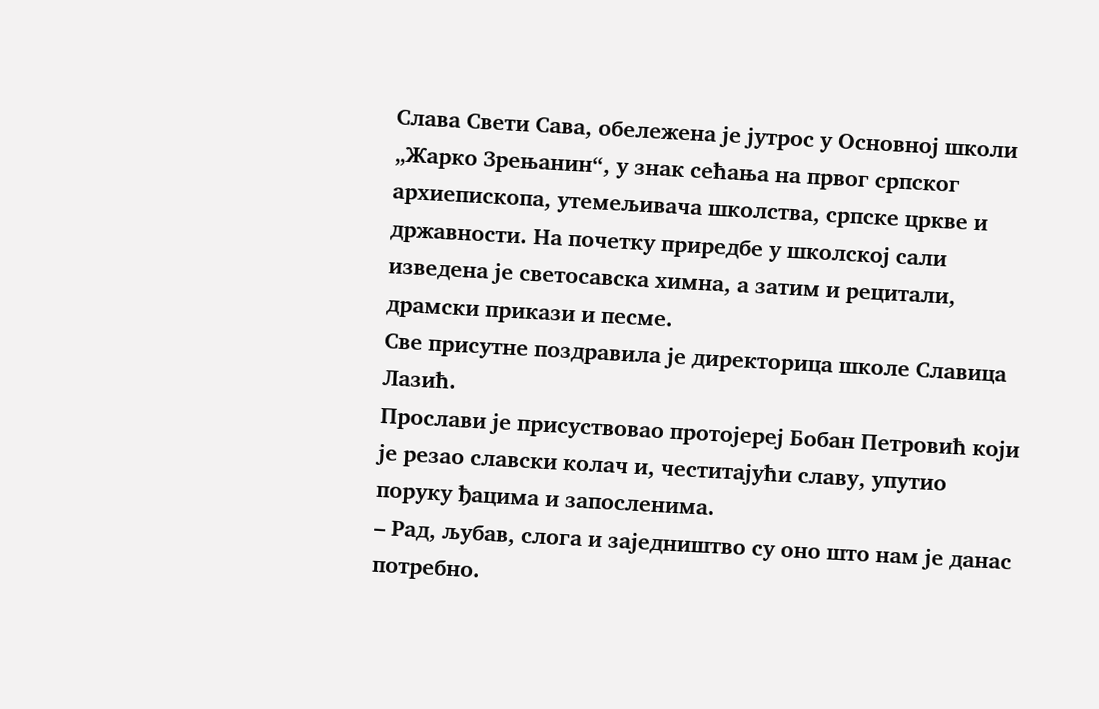Слава Свети Сава, обележена је јутрос у Основној школи „Жарко Зрењанин“, у знак сећања на првог српског архиепископа, утемељивача школства, српске цркве и државности. На почетку приредбе у школској сали изведена је светосавска химна, а затим и рецитали, драмски прикази и песме.
Све присутне поздравила је директорица школе Славица Лазић.
Прослави је присуствовао протојереј Бобан Петровић који је резао славски колач и, честитајући славу, упутио поруку ђацима и запосленима.
– Рад, љубав, слога и заједништво су оно што нам је данас потребно.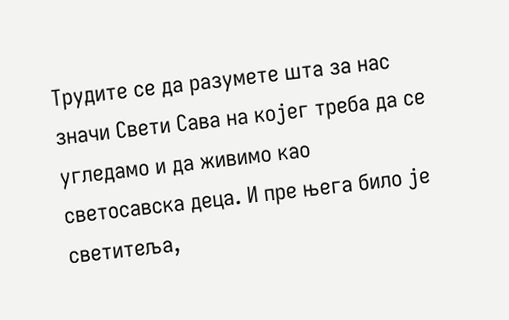Трудите се да разумете шта за нас значи Свети Сава на којег треба да се угледамо и да живимо као светосавска деца. И пре њега било је светитеља,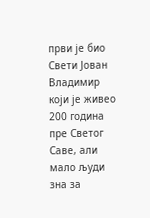први је био Свети Јован Владимир који је живео 200 година пре Светог Саве, али мало људи зна за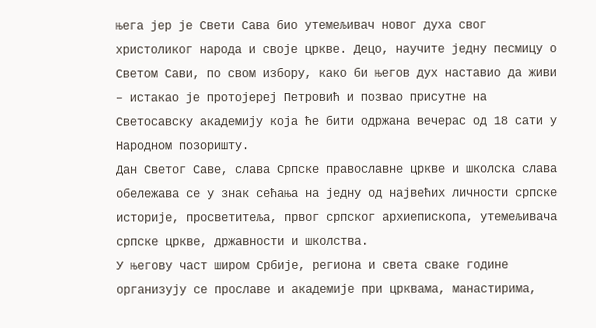њега јер је Свети Сава био утемељивач новог духа свог христоликог народа и своје цркве. Децо, научите једну песмицу о Светом Сави, по свом избору, како би његов дух наставио да живи – истакао је протојереј Петровић и позвао присутне на Светосавску академију која ће бити одржана вечерас од 18 сати у Народном позоришту.
Дан Светог Саве, слава Српске православне цркве и школска слава обележава се у знак сећања на једну од највећих личности српске историје, просветитеља, првог српског архиепископа, утемељивача српске цркве, државности и школства.
У његову част широм Србије, региона и света сваке године организују се прославе и академије при црквама, манастирима,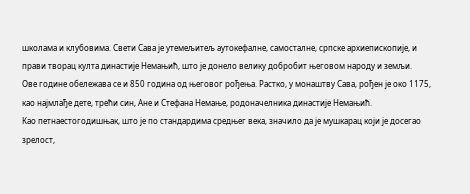школама и клубовима. Свети Сава је утемељитељ аутокефалне, самосталне, српске архиепископије, и прави творац култа династије Немањић, што је донело велику добробит његовом народу и земљи.
Ове године обележава се и 850 година од његовог рођења. Растко, у монаштву Сава, рођен је око 1175, као најмлађе дете, трећи син, Ане и Стефана Немање, родоначелника династије Немањић.
Као петнаестогодишњак, што је по стандардима средњег века, значило да је мушкарац који је досегао зрелост,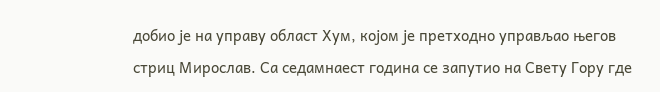добио је на управу област Хум, којом је претходно управљао његов стриц Мирослав. Са седамнаест година се запутио на Свету Гору где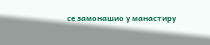се замонашио у манастиру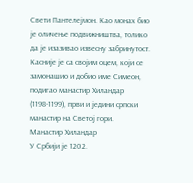Свети Пантелејмон. Као монах био је оличење подвижништва, толико да је изазивао извесну забринутост.
Касније је са својим оцем, који се замонашио и добио име Симеон, подигао манастир Хиландар (1198-1199), први и једини српски манастир на Светој гори.
Манастир Хиландар
У Србији је 1202.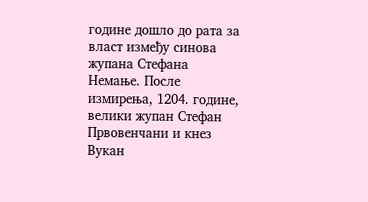године дошло до рата за власт између синова жупана Стефана Немање. После измирења, 1204. године, велики жупан Стефан Првовенчани и кнез Вукан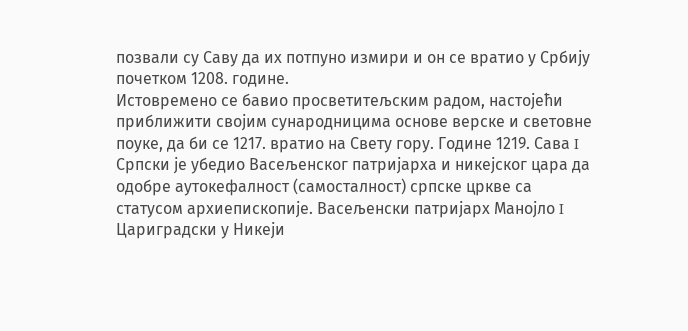позвали су Саву да их потпуно измири и он се вратио у Србију почетком 1208. године.
Истовремено се бавио просветитељским радом, настојећи приближити својим сународницима основе верске и световне поуке, да би се 1217. вратио на Свету гору. Године 1219. Сава I Српски је убедио Васељенског патријарха и никејског цара да одобре аутокефалност (самосталност) српске цркве са статусом архиепископије. Васељенски патријарх Манојло I Цариградски у Никеји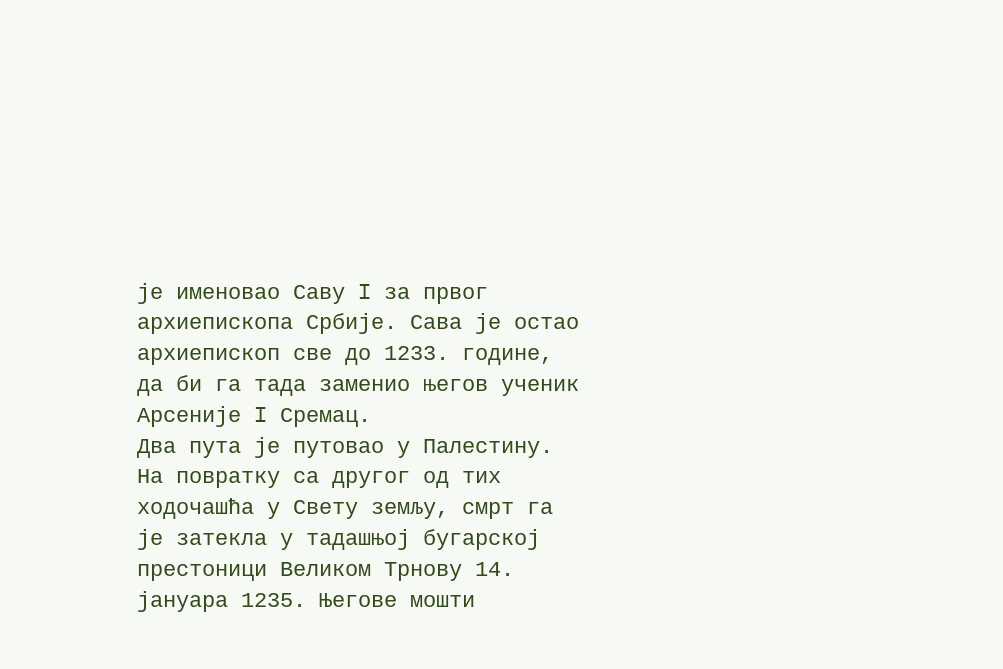је именовао Саву I за првог архиепископа Србије. Сава је остао архиепископ све до 1233. године, да би га тада заменио његов ученик Арсеније I Сремац.
Два пута је путовао у Палестину. На повратку са другог од тих ходочашћа у Свету земљу, смрт га је затекла у тадашњој бугарској престоници Великом Трнову 14. јануара 1235. Његове мошти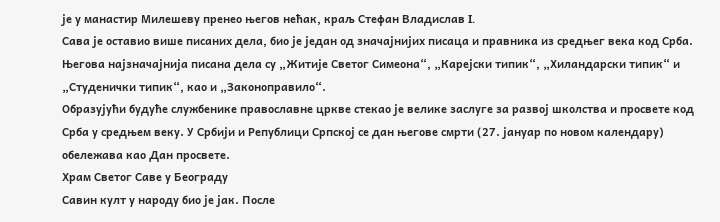је у манастир Милешеву пренео његов нећак, краљ Стефан Владислав I.
Сава је оставио више писаних дела, био је један од значајнијих писаца и правника из средњег века код Срба. Његова најзначајнија писана дела су „Житије Светог Симеона“, „Карејски типик“, „Хиландарски типик“ и „Студенички типик“, као и „Законоправило“.
Образујући будуће службенике православне цркве стекао је велике заслуге за развој школства и просвете код Срба у средњем веку. У Србији и Републици Српској се дан његове смрти (27. јануар по новом календару) обележава као Дан просвете.
Храм Светог Саве у Београду
Савин култ у народу био је јак. После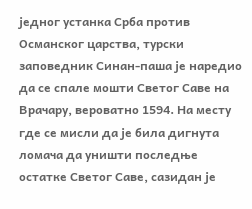једног устанка Срба против Османског царства, турски заповедник Синан-паша је наредио да се спале мошти Светог Саве на Врачару, вероватно 1594. На месту где се мисли да је била дигнута ломача да уништи последње остатке Светог Саве, сазидан је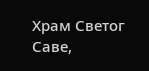Храм Светог Саве,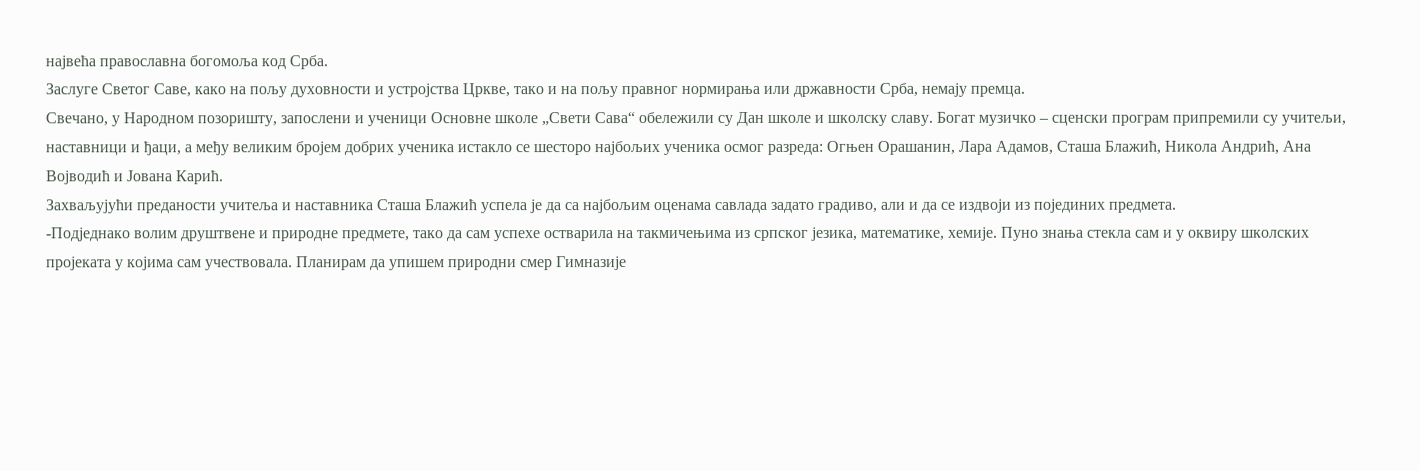највећа православна богомоља код Срба.
Заслуге Светог Саве, како на пољу духовности и устројства Цркве, тако и на пољу правног нормирања или државности Срба, немају премца.
Свечано, у Народном позоришту, запослени и ученици Основне школе „Свети Сава“ обележили су Дан школе и школску славу. Богат музичко – сценски програм припремили су учитељи, наставници и ђаци, а међу великим бројем добрих ученика истакло се шесторо најбољих ученика осмог разреда: Огњен Орашанин, Лара Адамов, Сташа Блажић, Никола Андрић, Ана Војводић и Јована Карић.
Захваљујући преданости учитеља и наставника Сташа Блажић успела је да са најбољим оценама савлада задато градиво, али и да се издвоји из појединих предмета.
-Подједнако волим друштвене и природне предмете, тако да сам успехе остварила на такмичењима из српског језика, математике, хемије. Пуно знања стекла сам и у оквиру школских пројеката у којима сам учествовала. Планирам да упишем природни смер Гимназије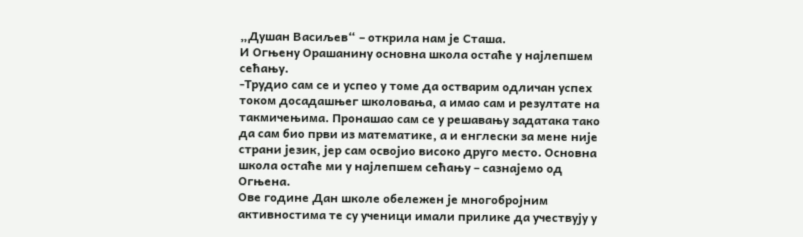„Душан Васиљев“ – открила нам је Сташа.
И Огњену Орашанину основна школа остаће у најлепшем сећању.
-Трудио сам се и успео у томе да остварим одличан успех током досадашњег школовања, а имао сам и резултате на такмичењима. Пронашао сам се у решавању задатака тако да сам био први из математике, а и енглески за мене није страни језик, јер сам освојио високо друго место. Основна школа остаће ми у најлепшем сећању – сазнајемо од Огњена.
Ове године Дан школе обележен је многобројним активностима те су ученици имали прилике да учествују у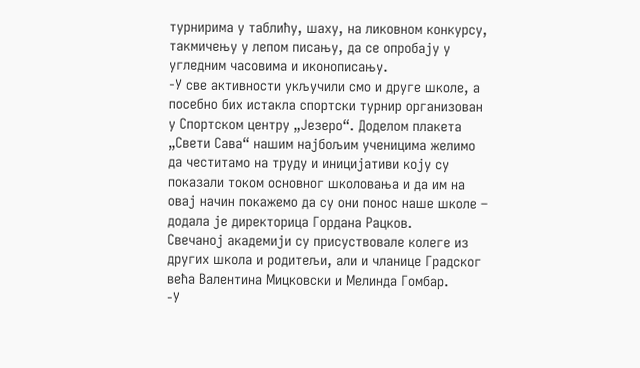турнирима у таблићу, шаху, на ликовном конкурсу, такмичењу у лепом писању, да се опробају у угледним часовима и иконописању.
-У све активности укључили смо и друге школе, а посебно бих истакла спортски турнир организован у Спортском центру „Језеро“. Доделом плакета „Свети Сава“ нашим најбољим ученицима желимо да честитамо на труду и иницијативи коју су показали током основног школовања и да им на овај начин покажемо да су они понос наше школе – додала је директорица Гордана Рацков.
Свечаној академији су присуствовале колеге из других школа и родитељи, али и чланице Градског већа Валентина Мицковски и Мелинда Гомбар.
-У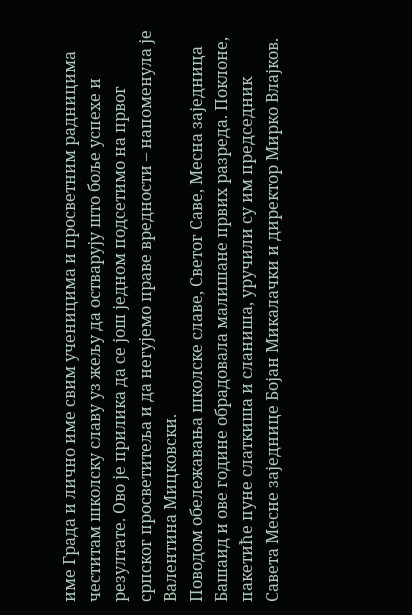име Града и лично име свим ученицима и просветним радницима честитам школску славу уз жељу да остварују што боље успехе и резултате. Ово је прилика да се још једном подсетимо на првог српског просветитеља и да негујемо праве вредности – напоменула је Валентина Мицковски.
Поводом обележавања школске славе, Светог Саве, Месна заједница Башаид и ове године обрадовала малишане првих разреда. Поклоне, пакетиће пуне слаткиша и сланиша, уручили су им председник Савета Месне заједнице Бојан Микалачки и директор Мирко Влајков.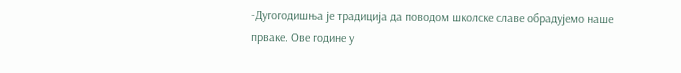-Дугогодишња је традиција да поводом школске славе обрадујемо наше прваке. Ове године у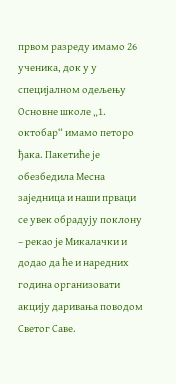првом разреду имамо 26 ученика, док у у специјалном одељењу Основне школе „1. октобар“ имамо петоро ђака. Пакетиће је обезбедила Месна заједница и наши прваци се увек обрадују поклону – рекао је Микалачки и додао да ће и наредних година организовати акцију даривања поводом Светог Саве.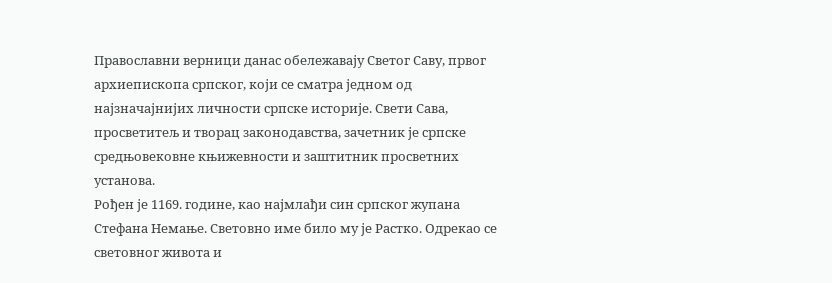Православни верници данас обележавају Светог Саву, првог архиепископа српског, који се сматра једном од најзначајнијих личности српске историје. Свети Сава, просветитељ и творац законодавства, зачетник је српске средњовековне књижевности и заштитник просветних установа.
Рођен је 1169. године, као најмлађи син српског жупана Стефана Немање. Световно име било му је Растко. Одрекао се световног живота и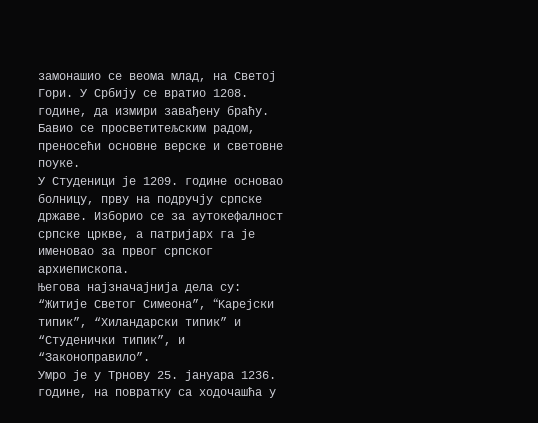замонашио се веома млад, на Светој Гори. У Србију се вратио 1208. године, да измири завађену браћу. Бавио се просветитељским радом, преносећи основне верске и световне поуке.
У Студеници је 1209. године основао болницу, прву на подручју српске државе. Изборио се за аутокефалност српске цркве, а патријарх га је именовао за првог српског архиепископа.
Његова најзначајнија дела су: “Житије Светог Симеона”, “Kарејски типик”, “Хиландарски типик” и “Студенички типик”, и “Законоправило”.
Умро је у Трнову 25. јануара 1236. године, на повратку са ходочашћа у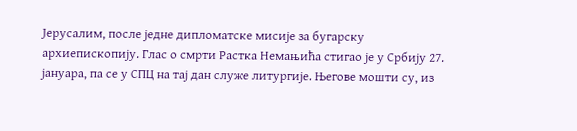Јерусалим, после једне дипломатске мисије за бугарску архиепископију. Глас о смрти Растка Немањића стигао је у Србију 27. јануара, па се у СПЦ на тај дан служе литургије. Његове мошти су, из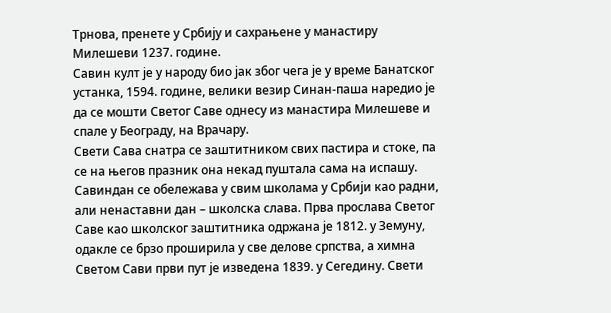Трнова, пренете у Србију и сахрањене у манастиру Милешеви 1237. године.
Савин култ је у народу био јак због чега је у време Банатског устанка, 1594. године, велики везир Синан-паша наредио је да се мошти Светог Саве однесу из манастира Милешеве и спале у Београду, на Врачару.
Свети Сава снатра се заштитником свих пастира и стоке, па се на његов празник она некад пуштала сама на испашу.
Савиндан се обележава у свим школама у Србији као радни, али ненаставни дан – школска слава. Прва прослава Светог Саве као школског заштитника одржана је 1812. у Земуну, одакле се брзо проширила у све делове српства, а химна Светом Сави први пут је изведена 1839. у Сегедину. Свети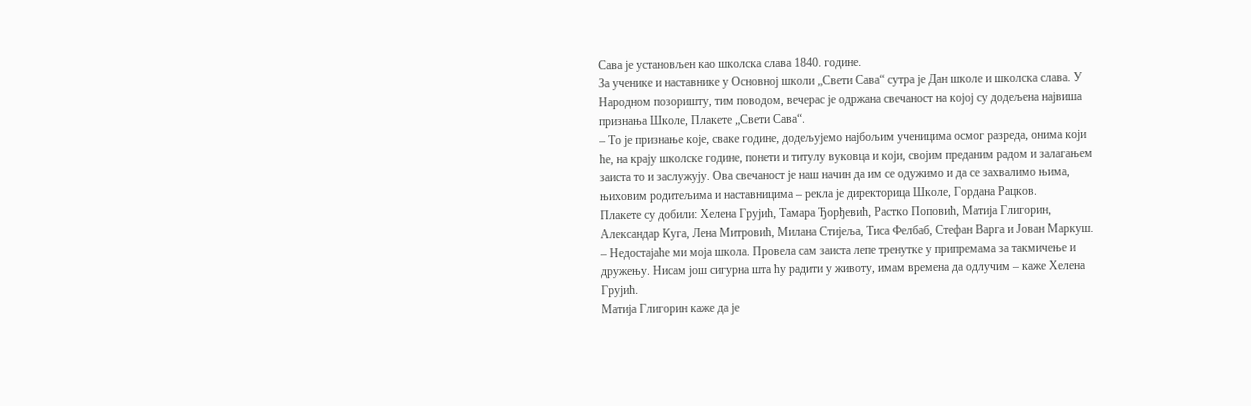Сава је установљен као школска слава 1840. године.
За ученике и наставнике у Основној школи „Свети Сава“ сутра је Дан школе и школска слава. У Народном позоришту, тим поводом, вечерас је одржана свечаност на којој су додељена највиша признања Школе, Плакете „Свети Сава“.
– То је признање које, сваке године, додељујемо најбољим ученицима осмог разреда, онима који ће, на крају школске године, понети и титулу вуковца и који, својим преданим радом и залагањем заиста то и заслужују. Ова свечаност је наш начин да им се одужимо и да се захвалимо њима, њиховим родитељима и наставницима – рекла је директорица Школе, Гордана Рацков.
Плакете су добили: Хелена Грујић, Тамара Ђорђевић, Растко Поповић, Матија Глигорин, Александар Куга, Лена Митровић, Милана Стијеља, Тиса Фелбаб, Стефан Варга и Јован Маркуш.
– Недостајаће ми моја школа. Провела сам заиста лепе тренутке у припремама за такмичење и дружењу. Нисам још сигурна шта ћу радити у животу, имам времена да одлучим – каже Хелена Грујић.
Матија Глигорин каже да је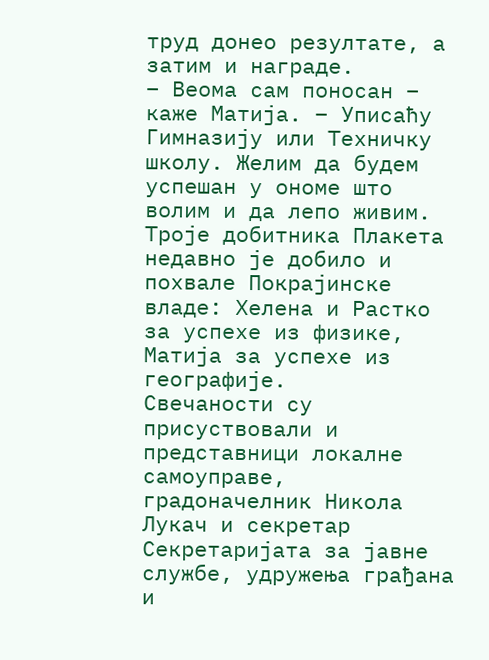труд донео резултате, а затим и награде.
– Веома сам поносан – каже Матија. – Уписаћу Гимназију или Техничку школу. Желим да будем успешан у ономе што волим и да лепо живим.
Троје добитника Плакета недавно је добило и похвале Покрајинске владе: Хелена и Растко за успехе из физике, Матија за успехе из географије.
Свечаности су присуствовали и представници локалне самоуправе, градоначелник Никола Лукач и секретар Секретаријата за јавне службе, удружења грађана и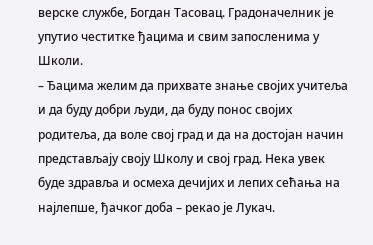верске службе, Богдан Тасовац. Градоначелник је упутио честитке ђацима и свим запосленима у Школи.
– Ђацима желим да прихвате знање својих учитеља и да буду добри људи, да буду понос својих родитеља, да воле свој град и да на достојан начин представљају своју Школу и свој град. Нека увек буде здравља и осмеха дечијих и лепих сећања на најлепше, ђачког доба – рекао је Лукач.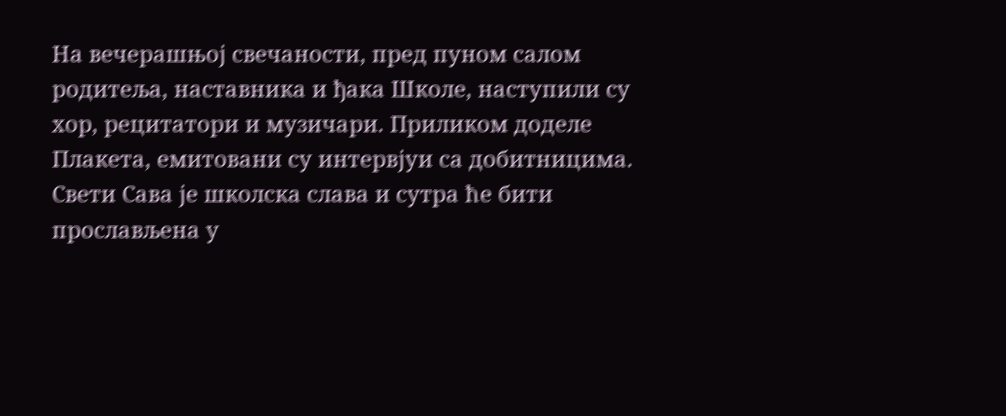На вечерашњој свечаности, пред пуном салом родитеља, наставника и ђака Школе, наступили су хор, рецитатори и музичари. Приликом доделе Плакета, емитовани су интервјуи са добитницима.
Свети Сава је школска слава и сутра ће бити прослављена у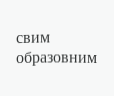свим образовним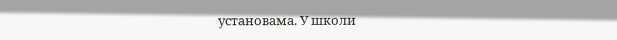установама. У школи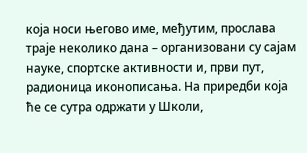која носи његово име, међутим, прослава траје неколико дана – организовани су сајам науке, спортске активности и, први пут, радионица иконописања. На приредби која ће се сутра одржати у Школи,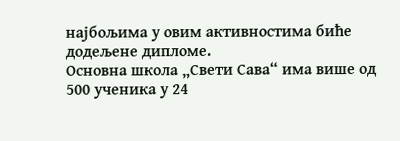најбољима у овим активностима биће додељене дипломе.
Основна школа „Свети Сава“ има више од 500 ученика у 24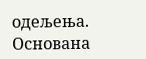одељења. Основана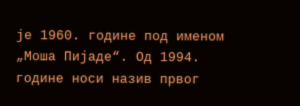је 1960. године под именом „Моша Пијаде“. Од 1994. године носи назив првог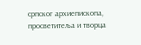српског архиепископа, просветитеља и творца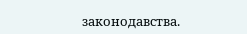законодавства.